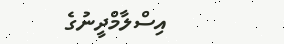އިސްލާމްދީނުގެ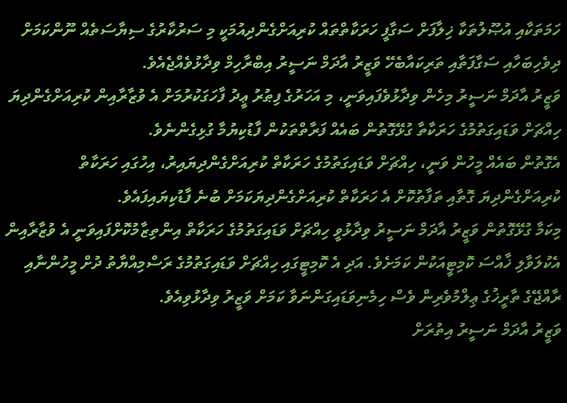ހަމަތަކާއި އުޞޫލުތަކާ ޚިލާފަށް ސަގާފީ ހަރަކާތްތައް ކުރިއަށްގެންދިއުމަކީ މި ސަރުކާރުގެ ސިޔާސަތެއް ނޫންކަމަށް ދިވެހިބަހާއި ސަގާފަތާއި ތަރިކައާބެހޭ ވަޒީރު އާދަމް ނަސީރު އިބްރާހިމް ވިދާޅުވެއްޖެއެވެ.
ވަޒީރު އާދަމް ނަސީރު މިހެން ވިދާޅުވެފައިވަނީ، މި އަހަރުގެ ފިޠުރު ޢީދު ފާހަގަކުރުމަށް އެ ވުޒާރާއިން ކުރިއަށްގެންދިޔަ ހިއްޗަށް ވަޑައިގަތުމުގެ ހަރަކާތާ ގުޅޭގޮތުން ބައެއް ފަރާތްތަކުން ފާޑުކިޔުމާ ގުޅިގެންނެވެ.
އެގޮތުން ބައެއް މީހުން ވަނީ، ހިއްޗަށް ވަޑައިގަތުމުގެ ހަރަކާތް ކުރިއަށްގެންދިޔައިރު، އިހުގައި ހަރަކާތް ކުރިއަށްގެންދިޔަ ގޮތާއި ތަފާތުކޮށް އެ ހަރަކާތް ކުރިއަށްގެންދިޔަކަމަށް ބުނެ ފާޑުކިޔައިފައެވެ.
މިކަމާ ގުޅޭގޮތުން ވަޒީރު އާދަމް ނަސީރު ވިދާޅުވީ ހިއްޗަށް ވަޑައިގަތުމުގެ ހަރަކާތް އިންތިޒާމުކޮށްފައިވަނީ އެ ވުޒާރާއިން އެކުލަވާލި ޚާއްސަ ކޮމިޓީއަކުން ކަމަށެވެ. އަދި އެ ކޮމިޓީގައި ހިއްޗަށް ވަޑައިގަތުމުގެ ރަސްމިއްޔާތު ދުށް މީހުންނާއި ރާއްޖޭގެ ތާރީޚުގެ ޢިލްމުވެރިން ވެސް ހިމެނިވަޑައިގަންނަވާ ކަމަށް ވަޒީރު ވިދާޅުވިއެވެ.
ވަޒީރު އާދަމް ނަސީރު އިތުރަށް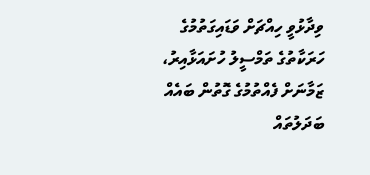ވިދާޅުވީ ހިއްޗަށް ވަޑައިގަތުމުގެ ހަރަކާތުގެ ތަމްސީލު ހުށައަޅާއިރު، ޒަމާނަށް ފެއްތުމުގެ ގޮތުން ބައެއް ބަދަލުތައް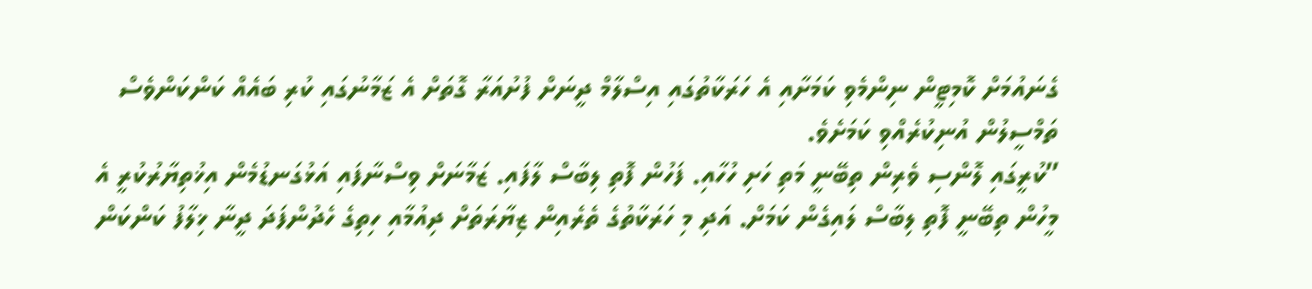ގެނައުމަށް ކޮމިޓީން ނިންމެވި ކަމަށާއި އެ ހަރަކާތުގައި އިސްލާމް ދީނަށް ފުށުއަރާ ގޮތަށް އެ ޒަމާނުގައި ކުރި ބައެއް ކަންކަންވެސް ތަމްސީލުން އުނިކުރެއްވި ކަމަށެވެ.
”ކުރީގައި ލޮންސި ވެރިން ތިބޭނީ މަތި ހަށި ހުހާއި. ފަހުން ފޮތި ލިބާސް ލާފައި. ޒަމާނަށް ވިސްނާފައި އަޅުގަނޑުމެން އިޚުތިޔާރުކުރީ އެ މީހުން ތިބޭނީ ފޮތި ލިބާސް ލައިގެން ކަމަށް. އަދި މި ހަރަކާތުގެ ތެރެއިން ޒިޔާރަތަށް ދިއުމާއި ހިތިގެ ހެދުންފަދަ ދީނާ ޚިލާފު ކަންކަން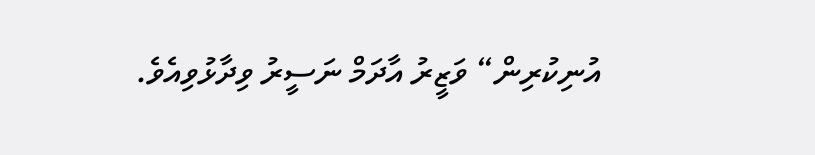އުނިކުރިން“ ވަޒީރު އާދަމް ނަސީރު ވިދާޅުވިއެވެ.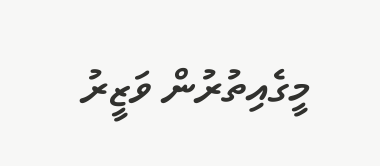މީގެއިތުރުން ވަޒީރު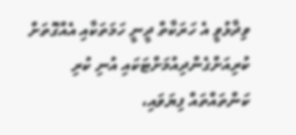ވިދާޅުވީ އެ ހަރަކާތް ދީނީ ހަމަތަކާއި އެއްގޮތަށް ކުރިއަށްގެންދިއުމަށްޓަކައި އުނި ކުރި ކަންތައްތައް ފިޔަވައި،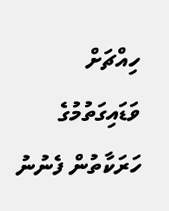ހިއްޗަށް ވަޑައިގަތުމުގެ ހަރަކާތުން ފެނުނު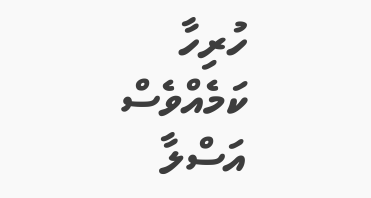ހުރިހާ ކަމެއްވެސް އަސްލާ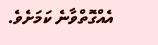އެއްގޮތްވާނެ ކަމަށެވެ.